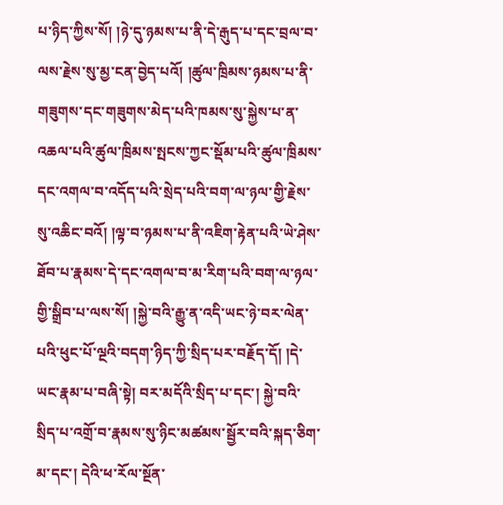པ་ཉིད་ཀྱིས་སོ། །ཉེ་དུ་ཉམས་པ་ནི་དེ་རྒུད་པ་དང་བྲལ་བ་ལས་རྗེས་སུ་མྱ་ངན་བྱེད་པའོ། །ཚུལ་ཁྲིམས་ཉམས་པ་ནི་གཟུགས་དང་གཟུགས་མེད་པའི་ཁམས་སུ་སྐྱེས་པ་ན་འཆལ་པའི་ཚུལ་ཁྲིམས་སྤངས་ཀྱང་སྡོམ་པའི་ཚུལ་ཁྲིམས་དང་འགལ་བ་འདོད་པའི་སྲེད་པའི་བག་ལ་ཉལ་གྱི་རྗེས་སུ་འཆིང་བའོ། །ལྟ་བ་ཉམས་པ་ནི་འཇིག་རྟེན་པའི་ཡེ་ཤེས་ཐོབ་པ་རྣམས་དེ་དང་འགལ་བ་མ་རིག་པའི་བག་ལ་ཉལ་གྱི་སྒྲིབ་པ་ལས་སོ། །སྐྱེ་བའི་རྒྱུ་ན་འདི་ཡང་ཉེ་བར་ལེན་པའི་ཕུང་པོ་ལྔའི་བདག་ཉིད་ཀྱི་སྲིད་པར་བརྗོད་དོ། །དེ་ཡང་རྣམ་པ་བཞི་སྟེ། བར་མདོའི་སྲིད་པ་དང་། སྐྱེ་བའི་སྲིད་པ་འགྲོ་བ་རྣམས་སུ་ཉིང་མཚམས་སྦྱོར་བའི་སྐད་ཅིག་མ་དང་། དེའི་ཕ་རོལ་སྔོན་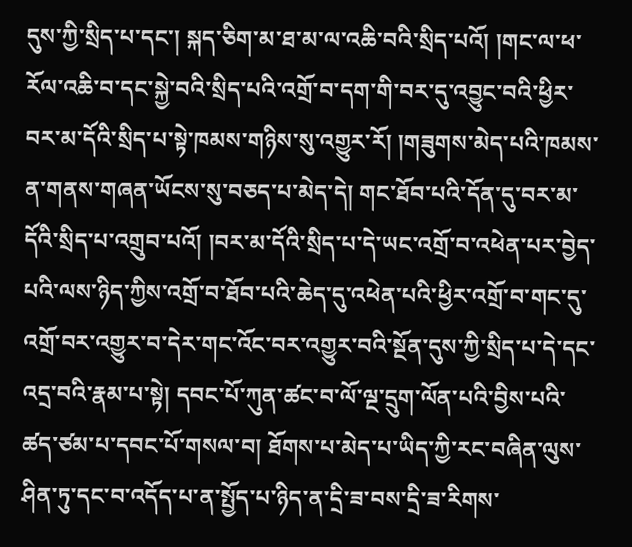དུས་ཀྱི་སྲིད་པ་དང་། སྐད་ཅིག་མ་ཐ་མ་ལ་འཆི་བའི་སྲིད་པའོ། །གང་ལ་ཕ་རོལ་འཆི་བ་དང་སྐྱེ་བའི་སྲིད་པའི་འགྲོ་བ་དག་གི་བར་དུ་འབྱུང་བའི་ཕྱིར་བར་མ་དོའི་སྲིད་པ་སྟེ་ཁམས་གཉིས་སུ་འགྱུར་རོ། །གཟུགས་མེད་པའི་ཁམས་ན་གནས་གཞན་ཡོངས་སུ་བཅད་པ་མེད་དེ། གང་ཐོབ་པའི་དོན་དུ་བར་མ་དོའི་སྲིད་པ་འགྲུབ་པའོ། །བར་མ་དོའི་སྲིད་པ་དེ་ཡང་འགྲོ་བ་འཕེན་པར་བྱེད་པའི་ལས་ཉིད་ཀྱིས་འགྲོ་བ་ཐོབ་པའི་ཆེད་དུ་འཕེན་པའི་ཕྱིར་འགྲོ་བ་གང་དུ་འགྲོ་བར་འགྱུར་བ་དེར་གང་འོང་བར་འགྱུར་བའི་སྔོན་དུས་ཀྱི་སྲིད་པ་དེ་དང་འདྲ་བའི་རྣམ་པ་སྟེ། དབང་པོ་ཀུན་ཚང་བ་ལོ་ལྔ་དྲུག་ལོན་པའི་བྱིས་པའི་ཚད་ཙམ་པ་དབང་པོ་གསལ་བ། ཐོགས་པ་མེད་པ་ཡིད་ཀྱི་རང་བཞིན་ལུས་ཤིན་ཏུ་དང་བ་འདོད་པ་ན་སྤྱོད་པ་ཉིད་ན་དྲི་ཟ་བས་དྲི་ཟ་རིགས་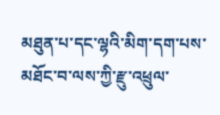མཐུན་པ་དང་ལྷའི་མིག་དག་པས་མཐོང་བ་ལས་ཀྱི་རྫུ་འཕྲུལ་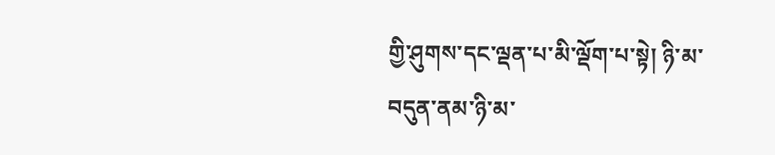གྱི་ཤུགས་དང་ལྡན་པ་མི་ལྡོག་པ་སྟེ། ཉི་མ་བདུན་ནམ་ཉི་མ་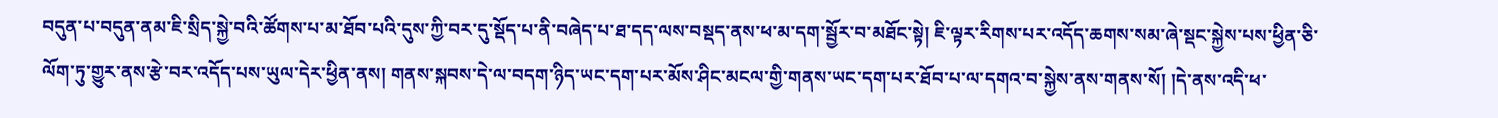བདུན་པ་བདུན་ནམ་ཇི་སྲིད་སྐྱེ་བའི་ཚོགས་པ་མ་ཐོབ་པའི་དུས་ཀྱི་བར་དུ་སྡོད་པ་ནི་བཞེད་པ་ཐ་དད་ལས་བསྡད་ནས་ཕ་མ་དག་སྦྱོར་བ་མཐོང་སྟེ། ཇི་ལྟར་རིགས་པར་འདོད་ཆགས་སམ་ཞེ་སྡང་སྐྱེས་པས་ཕྱིན་ཅི་ལོག་ཏུ་གྱུར་ནས་རྩེ་བར་འདོད་པས་ཡུལ་དེར་ཕྱིན་ནས། གནས་སྐབས་དེ་ལ་བདག་ཉིད་ཡང་དག་པར་མོས་ཤིང་མངལ་གྱི་གནས་ཡང་དག་པར་ཐོབ་པ་ལ་དགའ་བ་སྐྱེས་ནས་གནས་སོ། །དེ་ནས་འདི་ཕ་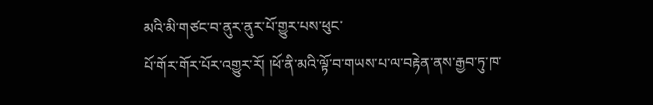མའི་མི་གཙང་བ་ནུར་ནུར་པོ་གྱུར་པས་ཕུང་
པོ་གོར་གོར་པོར་འགྱུར་རོ། །ཕོ་ནི་མའི་ལྟོ་བ་གཡས་པ་ལ་བརྟེན་ནས་རྒྱབ་ཏུ་ཁ་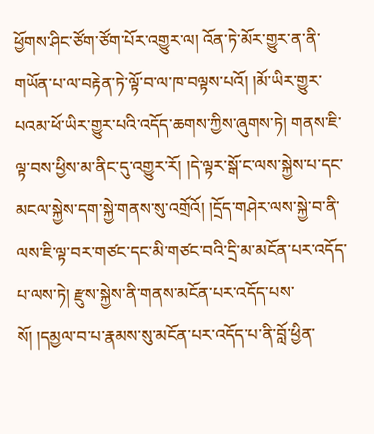ཕྱོགས་ཤིང་ཙོག་ཙོག་པོར་འགྱུར་ལ། འོན་ཏེ་མོར་གྱུར་ན་ནི་གཡོན་པ་ལ་བརྟེན་ཏེ་ལྟོ་བ་ལ་ཁ་བལྟས་པའོ། །མོ་ཡིར་གྱུར་པའམ་ཕོ་ཡིར་གྱུར་པའི་འདོད་ཆགས་ཀྱིས་ཞུགས་ཏེ། གནས་ཇི་ལྟ་བས་ཕྱིས་མ་ནིང་དུ་འགྱུར་རོ། །དེ་ལྟར་སྒོ་ང་ལས་སྐྱེས་པ་དང་མངལ་སྐྱེས་དག་སྐྱེ་གནས་སུ་འགྲོའོ། །དྲོད་གཤེར་ལས་སྐྱེ་བ་ནི་ལས་ཇི་ལྟ་བར་གཙང་དང་མི་གཙང་བའི་དྲི་མ་མངོན་པར་འདོད་པ་ལས་ཏེ། རྫུས་སྐྱེས་ནི་གནས་མངོན་པར་འདོད་པས་སོ། །དམྱལ་བ་པ་རྣམས་སུ་མངོན་པར་འདོད་པ་ནི་བློ་ཕྱིན་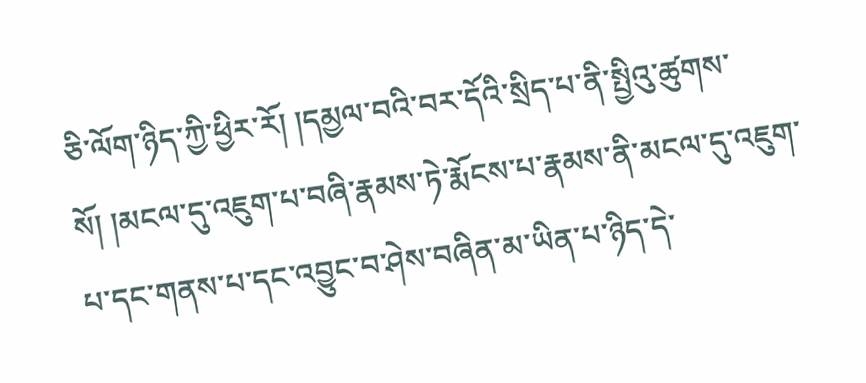ཅི་ལོག་ཉིད་ཀྱི་ཕྱིར་རོ། །དམྱལ་བའི་བར་དོའི་སྲིད་པ་ནི་སྤྱིའུ་ཚུགས་སོ། །མངལ་དུ་འཇུག་པ་བཞི་རྣམས་ཏེ་རྨོངས་པ་རྣམས་ནི་མངལ་དུ་འཇུག་པ་དང་གནས་པ་དང་འབྱུང་བ་ཤེས་བཞིན་མ་ཡིན་པ་ཉིད་དེ་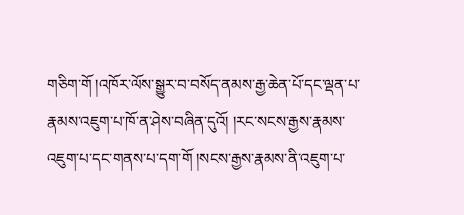གཅིག་གོ །འཁོར་ལོས་སྒྱུར་བ་བསོད་ནམས་རྒྱ་ཆེན་པོ་དང་ལྡན་པ་རྣམས་འཇུག་པ་ཁོ་ན་ཤེས་བཞིན་དུའོ། །རང་སངས་རྒྱས་རྣམས་འཇུག་པ་དང་གནས་པ་དག་གོ །སངས་རྒྱས་རྣམས་ནི་འཇུག་པ་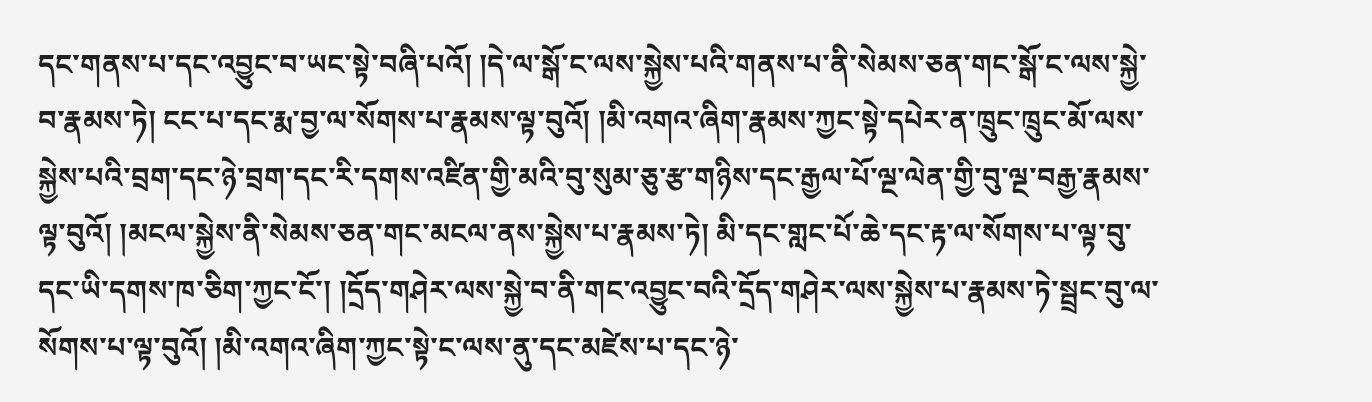དང་གནས་པ་དང་འབྱུང་བ་ཡང་སྟེ་བཞི་པའོ། །དེ་ལ་སྒོ་ང་ལས་སྐྱེས་པའི་གནས་པ་ནི་སེམས་ཅན་གང་སྒོ་ང་ལས་སྐྱེ་བ་རྣམས་ཏེ། ངང་པ་དང་རྨ་བྱ་ལ་སོགས་པ་རྣམས་ལྟ་བུའོ། །མི་འགའ་ཞིག་རྣམས་ཀྱང་སྟེ་དཔེར་ན་ཁྲུང་ཁྲུང་མོ་ལས་སྐྱེས་པའི་བྲག་དང་ཉེ་བྲག་དང་རི་དགས་འཛིན་གྱི་མའི་བུ་སུམ་ཅུ་རྩ་གཉིས་དང་རྒྱལ་པོ་ལྔ་ལེན་གྱི་བུ་ལྔ་བརྒྱ་རྣམས་ལྟ་བུའོ། །མངལ་སྐྱེས་ནི་སེམས་ཅན་གང་མངལ་ནས་སྐྱེས་པ་རྣམས་ཏེ། མི་དང་གླང་པོ་ཆེ་དང་རྟ་ལ་སོགས་པ་ལྟ་བུ་དང་ཡི་དགས་ཁ་ཅིག་ཀྱང་ངོ་། །དྲོད་གཤེར་ལས་སྐྱེ་བ་ནི་གང་འབྱུང་བའི་དྲོད་གཤེར་ལས་སྐྱེས་པ་རྣམས་ཏེ་སྦྲང་བུ་ལ་སོགས་པ་ལྟ་བུའོ། །མི་འགའ་ཞིག་ཀྱང་སྟེ་ང་ལས་ནུ་དང་མཛེས་པ་དང་ཉེ་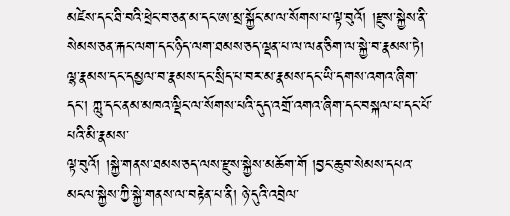མཛེས་དང་ཐི་བའི་ཕྲེང་བ་ཅན་མ་དང་ཨ་མྲ་སྐྱོང་མ་ལ་སོགས་པ་ལྟ་བུའོ། །རྫུས་སྐྱེས་ནི་སེམས་ཅན་རྐང་ལག་དང་ཉིད་ལག་ཐམས་ཅད་ལྡན་པ་ལ་ལན་ཅིག་ལ་སྐྱེ་བ་རྣམས་ཏེ། ལྷ་རྣམས་དང་དམྱལ་བ་རྣམས་དང་སྲིད་པ་བར་མ་རྣམས་དང་ཡི་དགས་འགའ་ཞིག་དང་། ཀླུ་དང་ནམ་མཁའ་ལྡིང་ལ་སོགས་པའི་དུད་འགྲོ་འགའ་ཞིག་དང་བསྐལ་པ་དང་པོ་པའི་མི་རྣམས་
ལྟ་བུའོ། །སྐྱེ་གནས་ཐམས་ཅད་ལས་རྫུས་སྐྱེས་མཆོག་གོ །བྱང་ཆུབ་སེམས་དཔའ་མངལ་སྐྱེས་ཀྱི་སྐྱེ་གནས་ལ་བརྟེན་པ་ནི། ཉེ་དུའི་འབྲེལ་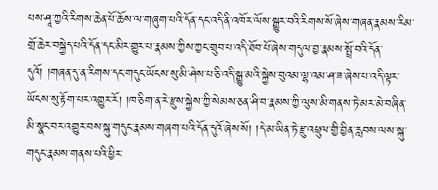པས་ཤཱ་ཀྱའི་རིགས་ཆེན་པོ་ཆོས་ལ་གཞུག་པའི་དོན་དང་འདི་ནི་འཁོར་ལོས་སྒྱུར་བའི་རིགས་སོ་ཞེས་གཞན་རྣམས་རིམ་གྲོ་ཆེར་བསྐྱེད་པའི་དོན་དང་མིར་གྱུར་པ་རྣམས་ཀྱིས་ཀྱང་གྲུབ་པ་འདི་ཐོབ་པོ་ཞེས་གདུལ་བྱ་རྣམས་སྤྲོ་བའི་དོན་དུའོ། །གཞན་དུ་ན་རིགས་དང་གདུང་ཡོངས་སུ་མི་ཤེས་པ་ཅི་འདི་སྒྱུ་མའི་སྐྱེས་བུའམ་ལྷ་འམ་ཤ་ཟ་ཞེས་པ་འདི་ལྟར་ཡོངས་སུ་རྟོག་པར་འགྱུར་རོ། །ཁ་ཅིག་ན་རེ་རྫུས་སྐྱེས་ཀྱི་སེམས་ཅན་ཤི་བ་རྣམས་ཀྱི་ལུས་མི་གནས་ཏེ་མར་མེ་བཞིན་མི་སྣང་བར་འགྱུར་བས་སྐུ་གདུང་རྣམས་གཞག་པའི་དོན་དུའོ་ཞེས་སོ། །དེ་མ་ཡིན་ཏེ་རྫུ་འཕྲུལ་གྱི་བྱིན་རླབས་ལས་སྐུ་གདུང་རྣམས་གནས་པའི་ཕྱིར་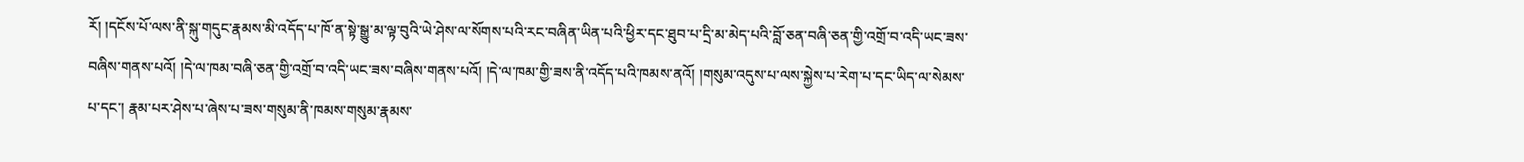རོ། །དངོས་པོ་ལས་ནི་སྐུ་གདུང་རྣམས་མི་འདོད་པ་ཁོ་ན་སྟེ་སྒྱུ་མ་ལྟ་བུའི་ཡེ་ཤེས་ལ་སོགས་པའི་རང་བཞིན་ཡིན་པའི་ཕྱིར་དང་ཐུབ་པ་དྲི་མ་མེད་པའི་བློ་ཅན་བཞི་ཅན་གྱི་འགྲོ་བ་འདི་ཡང་ཟས་བཞིས་གནས་པའོ། །དེ་ལ་ཁམ་བཞི་ཅན་གྱི་འགྲོ་བ་འདི་ཡང་ཟས་བཞིས་གནས་པའོ། །དེ་ལ་ཁམ་གྱི་ཟས་ནི་འདོད་པའི་ཁམས་ནའོ། །གསུམ་འདུས་པ་ལས་སྐྱེས་པ་རེག་པ་དང་ཡིད་ལ་སེམས་པ་དང་། རྣམ་པར་ཤེས་པ་ཞེས་པ་ཟས་གསུམ་ནི་ཁམས་གསུམ་རྣམས་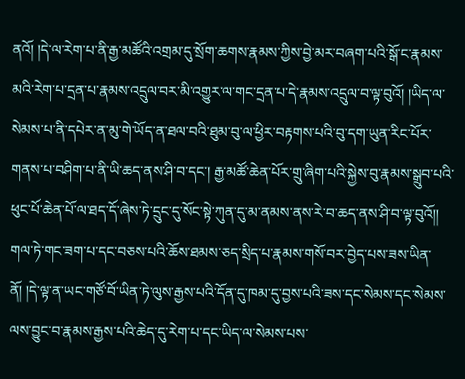ནའོ། །དེ་ལ་རེག་པ་ནི་རྒྱ་མཚོའི་འགྲམ་དུ་སྲོག་ཆགས་རྣམས་ཀྱིས་བྱེ་མར་བཞག་པའི་སྒོ་ང་རྣམས་མའི་རེག་པ་དྲན་པ་རྣམས་འདྲུལ་བར་མི་འགྱུར་ལ་གང་དྲན་པ་དེ་རྣམས་འདྲུལ་བ་ལྟ་བུའོ། །ཡིད་ལ་སེམས་པ་ནི་དཔེར་ན་མུ་གེ་ཡོད་ན་ཐལ་བའི་ཐུམ་བུ་ལ་ཕྱིར་བརྟགས་པའི་བུ་དག་ཡུན་རིང་པོར་གནས་པ་བཤིག་པ་ནི་ཡི་ཆད་ནས་ཤི་བ་དང་། རྒྱ་མཚོ་ཆེན་པོར་གྲུ་ཞིག་པའི་སྐྱེས་བུ་རྣམས་སྒྲུབ་པའི་ཕུང་པོ་ཆེན་པོ་ལ་ཐད་དོ་ཞེས་ཏེ་དྲུང་དུ་སོང་སྟེ་ཀུན་དུ་མ་ནམས་ནས་རེ་བ་ཆད་ནས་ཤི་བ་ལྟ་བུའོ།། གལ་ཏེ་གང་ཟག་པ་དང་བཅས་པའི་ཆོས་ཐམས་ཅད་སྲིད་པ་རྣམས་གསོ་བར་བྱེད་པས་ཟས་ཡིན་ནོ། །དེ་ལྟ་ན་ཡང་གཙོ་བོ་ཡིན་ཏེ་ལུས་རྒྱས་པའི་དོན་དུ་ཁམ་དུ་བྱས་པའི་ཟས་དང་སེམས་དང་སེམས་ལས་བྱུང་བ་རྣམས་རྒྱས་པའི་ཆེད་དུ་རེག་པ་དང་ཡིད་ལ་སེམས་པས་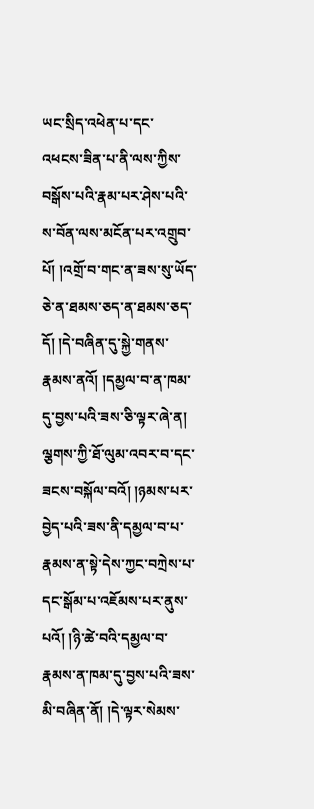ཡང་སྲིད་འཕེན་པ་དང་
འཕངས་ཟིན་པ་ནི་ལས་ཀྱིས་བསྒོས་པའི་རྣམ་པར་ཤེས་པའི་ས་བོན་ལས་མངོན་པར་འགྲུབ་པོ། །འགྲོ་བ་གང་ན་ཟས་སུ་ཡོད་ཅེ་ན་ཐམས་ཅད་ན་ཐམས་ཅད་དོ། །དེ་བཞིན་དུ་སྐྱེ་གནས་རྣམས་ནའོ། །དམྱལ་བ་ན་ཁམ་དུ་བྱས་པའི་ཟས་ཅི་ལྟར་ཞེ་ན། ལྕགས་ཀྱི་ཐོ་ལུམ་འབར་བ་དང་ཟངས་བསྐོལ་བའོ། །ཉམས་པར་བྱེད་པའི་ཟས་ནི་དམྱལ་བ་པ་རྣམས་ན་སྟེ་དེས་ཀྱང་བཀྲེས་པ་དང་སྒོམ་པ་འཇོམས་པར་ནུས་པའོ། །ཉི་ཚེ་བའི་དམྱལ་བ་རྣམས་ན་ཁམ་དུ་བྱས་པའི་ཟས་མི་བཞིན་ནོ། །དེ་ལྟར་སེམས་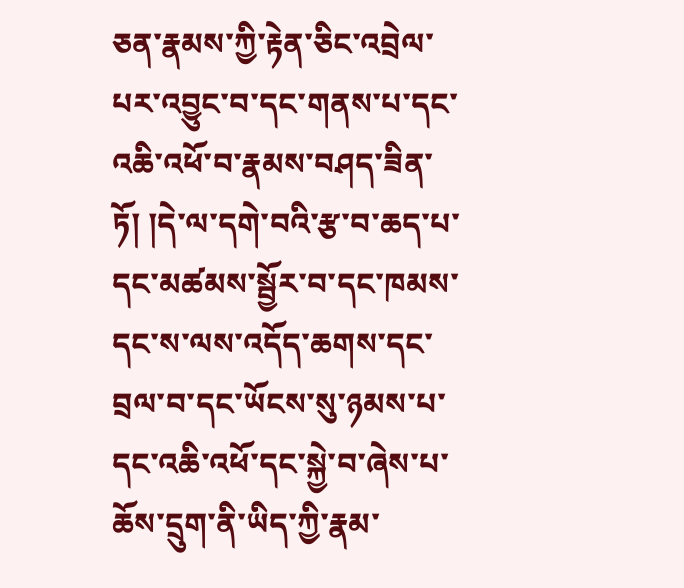ཅན་རྣམས་ཀྱི་རྟེན་ཅིང་འབྲེལ་པར་འབྱུང་བ་དང་གནས་པ་དང་འཆི་འཕོ་བ་རྣམས་བཤད་ཟིན་ཏོ། །དེ་ལ་དགེ་བའི་རྩ་བ་ཆད་པ་དང་མཚམས་སྦྱོར་བ་དང་ཁམས་དང་ས་ལས་འདོད་ཆགས་དང་བྲལ་བ་དང་ཡོངས་སུ་ཉམས་པ་དང་འཆི་འཕོ་དང་སྐྱེ་བ་ཞེས་པ་ཆོས་དྲུག་ནི་ཡིད་ཀྱི་རྣམ་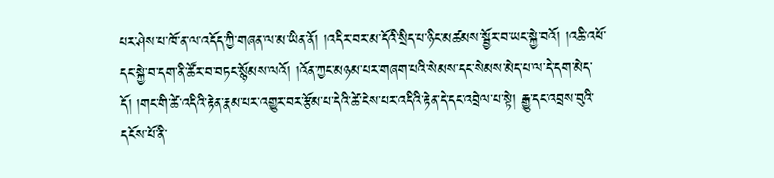པར་ཤེས་པ་ཁོ་ན་ལ་འདོད་ཀྱི་གཞན་ལ་མ་ཡིན་ནོ། །འདིར་བར་མ་དོའི་སྲིད་པ་ཉིང་མཚམས་སྦྱོར་བ་ཡང་སྐྱེ་བའོ། །འཆི་འཕོ་དང་སྐྱེ་བ་དག་ནི་ཚོར་བ་བཏང་སྙོམས་ལའོ། །འོན་ཀྱང་མཉམ་པར་གཞག་པའི་སེམས་དང་སེམས་མེད་པ་ལ་དེ་དག་མེད་དོ། །གང་གི་ཚེ་འདིའི་རྟེན་རྣམ་པར་འགྱུར་བར་རྩོམ་པ་དེའི་ཚེ་ངེས་པར་འདིའི་རྟེན་དེ་དང་འབྲེལ་པ་སྟེ། རྒྱུ་དང་འབྲས་བུའི་དངོས་པོ་ནི་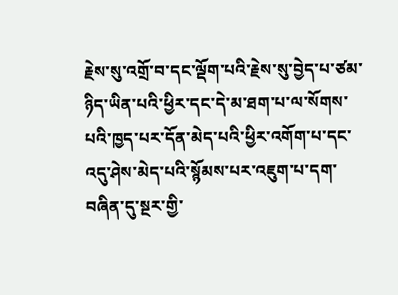རྗེས་སུ་འགྲོ་བ་དང་ལྡོག་པའི་རྗེས་སུ་བྱེད་པ་ཙམ་ཉིད་ཡིན་པའི་ཕྱིར་དང་དེ་མ་ཐག་པ་ལ་སོགས་པའི་ཁྱད་པར་དོན་མེད་པའི་ཕྱིར་འགོག་པ་དང་འདུ་ཤེས་མེད་པའི་སྙོམས་པར་འཇུག་པ་དག་བཞིན་དུ་སྔར་གྱི་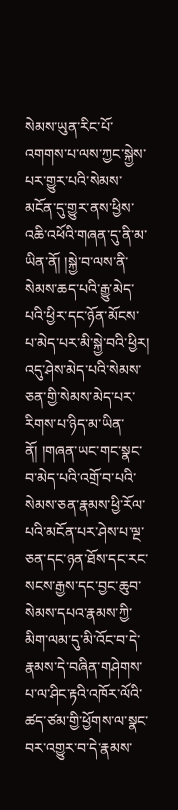སེམས་ཡུན་རིང་པོ་འགགས་པ་ལས་ཀྱང་སྐྱེས་པར་གྱུར་པའི་སེམས་མངོན་དུ་གྱུར་ནས་ཕྱིས་འཆི་འཕོའི་གཞན་དུ་ནི་མ་ཡིན་ནོ། །སྐྱེ་བ་ལས་ནི་སེམས་ཆད་པའི་རྒྱུ་མེད་པའི་ཕྱིར་དང་ཉོན་མོངས་པ་མེད་པར་མི་སྐྱེ་བའི་ཕྱིར། འདུ་ཤེས་མེད་པའི་སེམས་ཅན་གྱི་སེམས་མེད་པར་རིགས་པ་ཉིད་མ་ཡིན་ནོ། །གཞན་ཡང་གང་སྣང་བ་མེད་པའི་འགྲོ་བ་པའི་སེམས་ཅན་རྣམས་ཕྱི་རོལ་པའི་མངོན་པར་ཤེས་པ་ལྔ་ཅན་དང་ཉན་ཐོས་དང་རང་སངས་རྒྱས་དང་བྱང་ཆུབ་སེམས་དཔའ་རྣམས་ཀྱི་མིག་ལམ་དུ་མི་འོང་བ་དེ་རྣམས་དེ་བཞིན་གཤེགས་པ་ལ་ཤིང་རྟའི་འཁོར་ལོའི་ཚད་ཙམ་གྱི་ཕྱོགས་ལ་སྣང་བར་འགྱུར་བ་དེ་རྣམས་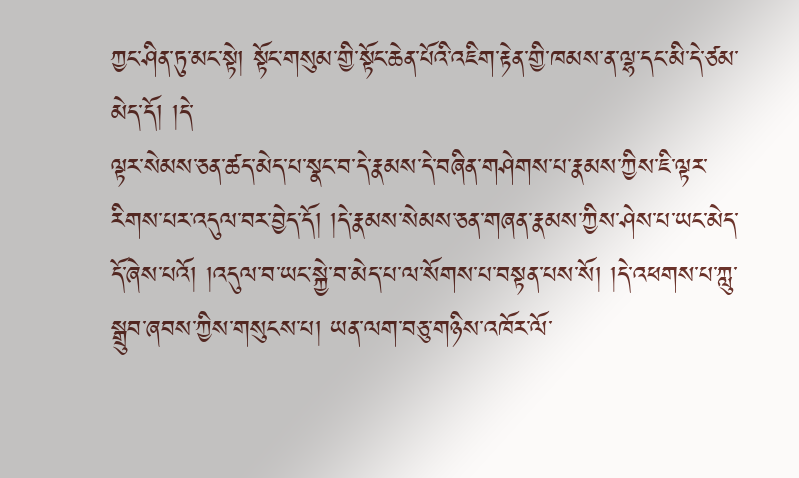ཀྱང་ཤིན་ཏུ་མང་སྟེ། སྟོང་གསུམ་གྱི་སྟོང་ཆེན་པོའི་འཇིག་རྟེན་གྱི་ཁམས་ན་ལྷ་དང་མི་དེ་ཙམ་མེད་དོ། །དེ་
ལྟར་སེམས་ཅན་ཚད་མེད་པ་སྣང་བ་དེ་རྣམས་དེ་བཞིན་གཤེགས་པ་རྣམས་ཀྱིས་ཇི་ལྟར་རིགས་པར་འདུལ་བར་བྱེད་དོ། །དེ་རྣམས་སེམས་ཅན་གཞན་རྣམས་ཀྱིས་ཤེས་པ་ཡང་མེད་དོ་ཞེས་པའོ། །འདུལ་བ་ཡང་སྐྱེ་བ་མེད་པ་ལ་སོགས་པ་བསྟན་པས་སོ། །དེ་འཕགས་པ་ཀླུ་སྒྲུབ་ཞབས་ཀྱིས་གསུངས་པ། ཡན་ལག་བཅུ་གཉིས་འཁོར་ལོ་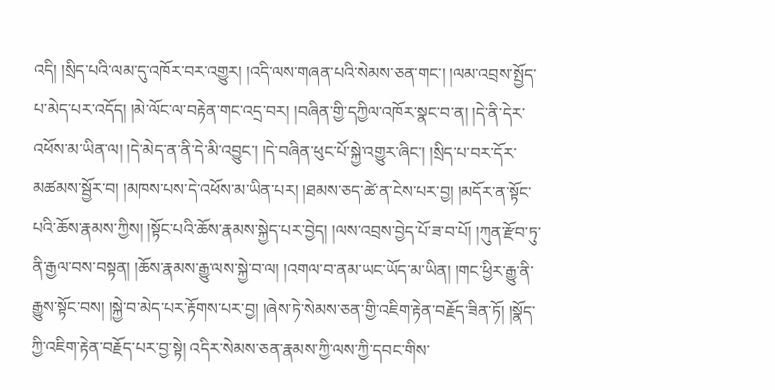འདི། །སྲིད་པའི་ལམ་དུ་འཁོར་བར་འགྱུར། །འདི་ལས་གཞན་པའི་སེམས་ཅན་གང་། །ལམ་འབྲས་སྤྱོད་པ་མེད་པར་འདོད། །མེ་ལོང་ལ་བརྟེན་གང་འདྲ་བར། །བཞིན་གྱི་དཀྱིལ་འཁོར་སྣང་བ་ན། །དེ་ནི་དེར་འཕོས་མ་ཡིན་ལ། །དེ་མེད་ན་ནི་དེ་མི་འབྱུང་། །དེ་བཞིན་ཕུང་པོ་སྐྱེ་འགྱུར་ཞིང་། །སྲིད་པ་བར་དོར་མཚམས་སྦྱོར་བ། །མཁས་པས་དེ་འཕོས་མ་ཡིན་པར། །ཐམས་ཅད་ཚེ་ན་ངེས་པར་བྱ། །མདོར་ན་སྟོང་པའི་ཆོས་རྣམས་ཀྱིས། །སྟོང་པའི་ཆོས་རྣམས་སྐྱེད་པར་བྱེད། །ལས་འབྲས་བྱེད་པོ་ཟ་བ་པོ། །ཀུན་རྫོབ་ཏུ་ནི་རྒྱལ་བས་བསྟན། །ཆོས་རྣམས་རྒྱུ་ལས་སྐྱེ་བ་ལ། །འགལ་བ་ནམ་ཡང་ཡོད་མ་ཡིན། །གང་ཕྱིར་རྒྱུ་ནི་རྒྱུས་སྟོང་བས། །སྐྱེ་བ་མེད་པར་རྟོགས་པར་བྱ། །ཞེས་ཏེ་སེམས་ཅན་གྱི་འཇིག་རྟེན་བརྗོད་ཟིན་ཏོ། །སྣོད་ཀྱི་འཇིག་རྟེན་བརྗོད་པར་བྱ་སྟེ། འདིར་སེམས་ཅན་རྣམས་ཀྱི་ལས་ཀྱི་དབང་གིས་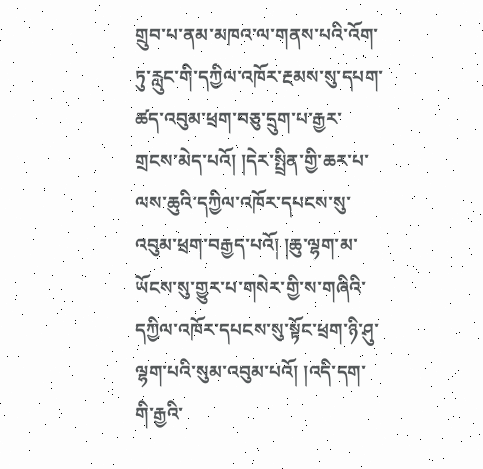གྲུབ་པ་ནམ་མཁའ་ལ་གནས་པའི་འོག་ཏུ་རླུང་གི་དཀྱིལ་འཁོར་རྔམས་སུ་དཔག་ཚད་འབུམ་ཕྲག་བཅུ་དྲུག་པ་རྒྱར་གྲངས་མེད་པའོ། །དེར་སྤྲིན་གྱི་ཆར་པ་ལས་ཆུའི་དཀྱིལ་འཁོར་དཔངས་སུ་འབུམ་ཕྲག་བརྒྱད་པའོ། །ཆུ་ལྷག་མ་ཡོངས་སུ་གྱུར་པ་གསེར་གྱི་ས་གཞིའི་དཀྱིལ་འཁོར་དཔངས་སུ་སྟོང་ཕྲག་ཉི་ཤུ་ལྷག་པའི་སུམ་འབུམ་པའོ། །འདི་དག་གི་རྒྱའི་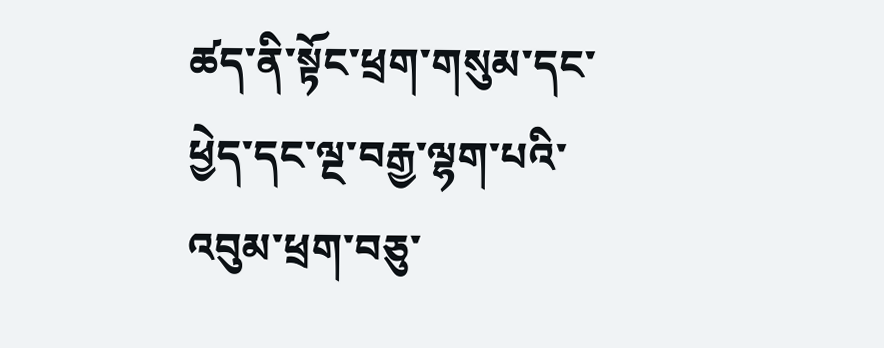ཚད་ནི་སྟོང་ཕྲག་གསུམ་དང་ཕྱེད་དང་ལྔ་བརྒྱ་ལྷག་པའི་འབུམ་ཕྲག་བཅུ་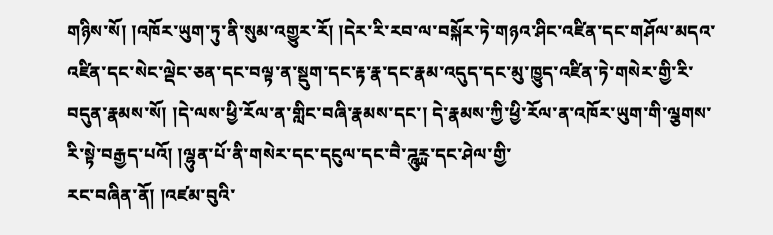གཉིས་སོ། །འཁོར་ཡུག་ཏུ་ནི་སུམ་འགྱུར་རོ། །དེར་རི་རབ་ལ་བསྐོར་ཏེ་གཉའ་ཤིང་འཛིན་དང་གཤོལ་མདའ་འཛིན་དང་སེང་ལྡེང་ཅན་དང་བལྟ་ན་སྡུག་དང་རྟ་རྣ་དང་རྣམ་འདུད་དང་མུ་ཁྱུད་འཛིན་ཏེ་གསེར་གྱི་རི་བདུན་རྣམས་སོ། །དེ་ལས་ཕྱི་རོལ་ན་གླིང་བཞི་རྣམས་དང་། དེ་རྣམས་ཀྱི་ཕྱི་རོལ་ན་འཁོར་ཡུག་གི་ལྕགས་རི་སྟེ་བརྒྱད་པའོ། །ལྷུན་པོ་ནི་གསེར་དང་དངུལ་དང་བཻ་ཌཱུཪྻ་དང་ཤེལ་གྱི་
རང་བཞིན་ནོ། །འཛམ་བུའི་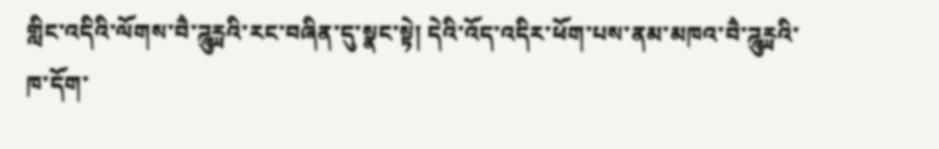གླིང་འདིའི་ལོགས་བཻ་ཌཱུཪྻའི་རང་བཞིན་དུ་སྣང་སྟེ། དེའི་འོད་འདིར་ཕོག་པས་ནམ་མཁའ་བཻ་ཌཱུཪྻའི་ཁ་དོག་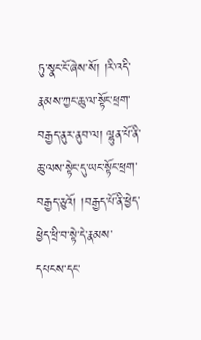ཏུ་སྣང་ངོ་ཞེས་སོ། །རི་འདི་རྣམས་ཀྱང་ཆུ་ལ་སྟོང་ཕྲག་བརྒྱད་ནུར་ནུབ་ལ། ལྷུན་པོ་ནི་ཆུ་ལས་སྟེང་དུ་ཡང་སྟོང་ཕྲག་བརྒྱད་ཅུའོ། །བརྒྱད་པོ་ནི་ཕྱེད་ཕྱེད་ཕྲི་བ་སྟེ་དེ་རྣམས་དཔངས་དང་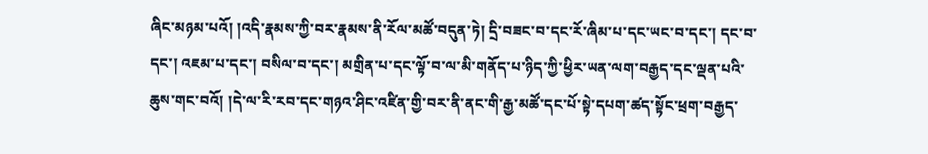ཞིང་མཉམ་པའོ། །འདི་རྣམས་ཀྱི་བར་རྣམས་ནི་རོལ་མཚོ་བདུན་ཏེ། དྲི་བཟང་བ་དང་རོ་ཞིམ་པ་དང་ཡང་བ་དང་། དང་བ་དང་། འཇམ་པ་དང་། བསིལ་བ་དང་། མགྲིན་པ་དང་ལྟོ་བ་ལ་མི་གནོད་པ་ཉིད་ཀྱི་ཕྱིར་ཡན་ལག་བརྒྱད་དང་ལྡན་པའི་ཆུས་གང་བའོ། །དེ་ལ་རི་རབ་དང་གཉའ་ཤིང་འཛིན་གྱི་བར་ནི་ནང་གི་རྒྱ་མཚོ་དང་པོ་སྟེ་དཔག་ཚད་སྟོང་ཕྲག་བརྒྱད་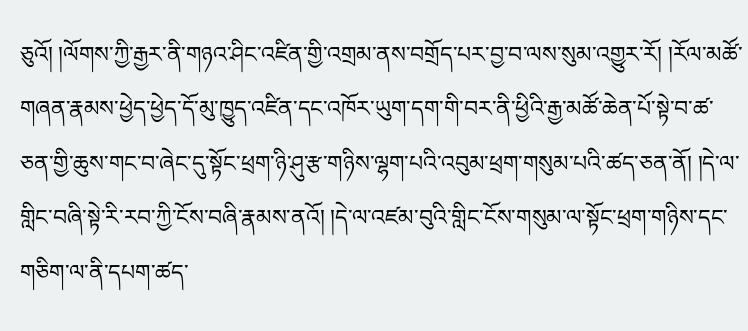ཅུའོ། །ལོགས་ཀྱི་རྒྱར་ནི་གཉའ་ཤིང་འཛིན་གྱི་འགྲམ་ནས་བགྲོད་པར་བྱ་བ་ལས་སུམ་འགྱུར་རོ། །རོལ་མཚོ་གཞན་རྣམས་ཕྱེད་ཕྱེད་དོ་མུ་ཁྱུད་འཛིན་དང་འཁོར་ཡུག་དག་གི་བར་ནི་ཕྱིའི་རྒྱ་མཚོ་ཆེན་པོ་སྟེ་བ་ཚ་ཅན་གྱི་ཆུས་གང་བ་ཞེང་དུ་སྟོང་ཕྲག་ཉི་ཤུ་རྩ་གཉིས་ལྷག་པའི་འབུམ་ཕྲག་གསུམ་པའི་ཚད་ཅན་ནོ། །དེ་ལ་གླིང་བཞི་སྟེ་རི་རབ་ཀྱི་ངོས་བཞི་རྣམས་ནའོ། །དེ་ལ་འཛམ་བུའི་གླིང་ངོས་གསུམ་ལ་སྟོང་ཕྲག་གཉིས་དང་གཅིག་ལ་ནི་དཔག་ཚད་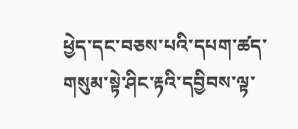ཕྱེད་དང་བཅས་པའི་དཔག་ཚད་གསུམ་སྟེ་ཤིང་རྟའི་དབྱིབས་ལྟ་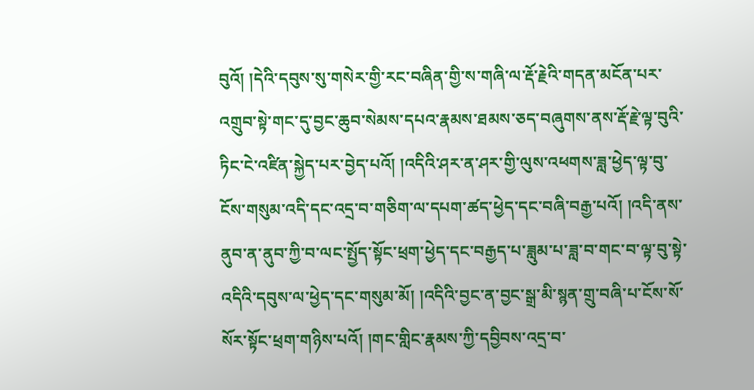བུའོ། །དེའི་དབུས་སུ་གསེར་གྱི་རང་བཞིན་གྱི་ས་གཞི་ལ་རྡོ་རྗེའི་གདན་མངོན་པར་འགྲུབ་སྟེ་གང་དུ་བྱང་ཆུབ་སེམས་དཔའ་རྣམས་ཐམས་ཅད་བཞུགས་ནས་རྡོ་རྗེ་ལྟ་བུའི་ཏིང་ངེ་འཛིན་སྐྱེད་པར་བྱེད་པའོ། །འདིའི་ཤར་ན་ཤར་གྱི་ལུས་འཕགས་ཟླ་ཕྱེད་ལྟ་བུ་ངོས་གསུམ་འདི་དང་འདྲ་བ་གཅིག་ལ་དཔག་ཚད་ཕྱེད་དང་བཞི་བརྒྱ་པའོ། །འདི་ནས་ནུབ་ན་ནུབ་ཀྱི་བ་ལང་སྤྱོད་སྟོང་ཕྲག་ཕྱེད་དང་བརྒྱད་པ་ཟླུམ་པ་ཟླ་བ་གང་བ་ལྟ་བུ་སྟེ་འདིའི་དབུས་ལ་ཕྱེད་དང་གསུམ་མོ། །འདིའི་བྱང་ན་བྱང་སྒྲ་མི་སྙན་གྲུ་བཞི་པ་ངོས་སོ་སོར་སྟོང་ཕྲག་གཉིས་པའོ། །གང་གླིང་རྣམས་ཀྱི་དབྱིབས་འདྲ་བ་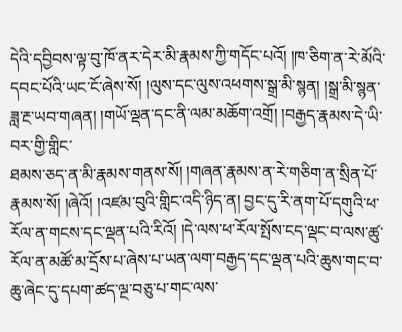དེའི་དབྱིབས་ལྟ་བུ་ཁོ་ནར་དེར་མི་རྣམས་ཀྱི་གདོང་པའོ། །ཁ་ཅིག་ན་རེ་མོའི་དབང་པོའི་ཡང་ངོ་ཞེས་སོ། །ལུས་དང་ལུས་འཕགས་སྒྲ་མི་སྙན། །སྒྲ་མི་སྙན་ཟླ་རྔ་ཡབ་གཞན། །གཡོ་ལྡན་དང་ནི་ལམ་མཆོག་འགྲོ། །བརྒྱད་རྣམས་དེ་ཡི་བར་གྱི་གླིང་
ཐམས་ཅད་ན་མི་རྣམས་གནས་སོ། །གཞན་རྣམས་ན་རེ་གཅིག་ན་སྲིན་པོ་རྣམས་སོ། །ཞེའོ། །འཛམ་བུའི་གླིང་འདི་ཉིད་ན། བྱང་དུ་རི་ནག་པོ་དགུའི་ཕ་རོལ་ན་གངས་དང་ལྡན་པའི་རིའོ། །དེ་ལས་ཕ་རོལ་སྤོས་ངད་ལྡང་བ་ལས་ཚུ་རོལ་ན་མཚོ་མ་དྲོས་པ་ཞེས་པ་ཡན་ལག་བརྒྱད་དང་ལྡན་པའི་ཆུས་གང་བ་ཆུ་ཞེང་དུ་དཔག་ཚད་ལྔ་བཅུ་པ་གང་ལས་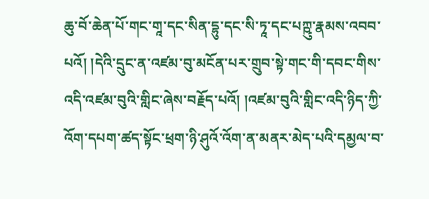ཆུ་བོ་ཆེན་པོ་གང་གཱ་དང་སིན་དྷུ་དང་སི་ཏཱ་དང་པཀྵུ་རྣམས་འབབ་པའོ། །དེའི་དྲུང་ན་འཛམ་བུ་མངོན་པར་གྲུབ་སྟེ་གང་གི་དབང་གིས་འདི་འཛམ་བུའི་གླིང་ཞེས་བརྗོད་པའོ། །འཛམ་བུའི་གླིང་འདི་ཉིད་ཀྱི་འོག་དཔག་ཚད་སྟོང་ཕྲག་ཉི་ཤུའོ་འོག་ན་མནར་མེད་པའི་དམྱལ་བ་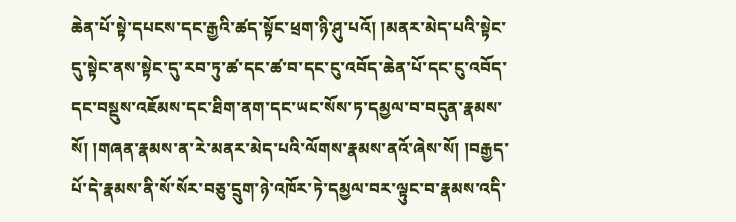ཆེན་པོ་སྟེ་དཔངས་དང་རྒྱའི་ཚད་སྟོང་ཕྲག་ཉི་ཤུ་པའོ། །མནར་མེད་པའི་སྟེང་དུ་སྟེང་ནས་སྟེང་དུ་རབ་ཏུ་ཚ་དང་ཚ་བ་དང་ངུ་འབོད་ཆེན་པོ་དང་ངུ་འབོད་དང་བསྡུས་འཇོམས་དང་ཐིག་ནག་དང་ཡང་སོས་ཏ་དམྱལ་བ་བདུན་རྣམས་སོ། །གཞན་རྣམས་ན་རེ་མནར་མེད་པའི་ལོགས་རྣམས་ནའོ་ཞེས་སོ། །བརྒྱད་པོ་དེ་རྣམས་ནི་སོ་སོར་བཅུ་དྲུག་ཉེ་འཁོར་ཏེ་དམྱལ་བར་ལྟུང་བ་རྣམས་འདི་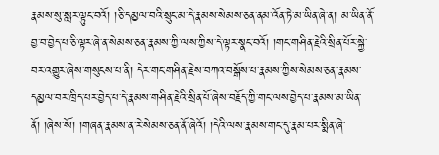རྣམས་སུ་སླར་ལྟུང་བའོ། །ཅི་དམྱལ་བའི་སྲུང་མ་དེ་རྣམས་སེམས་ཅན་ནམ་འོན་ཏེ་མ་ཡིན་ཞེ་ན། མ་ཡིན་ནོ་བྱ་བ་བྱེད་པ་ཅི་ལྟར་ཞེ་ན་སེམས་ཅན་རྣམས་ཀྱི་ལས་ཀྱིས་དེ་ལྟར་སྣང་བའོ། །གང་གཤིན་རྗེའི་སྲིན་པོར་སྐྱེ་བར་འགྱུར་ཞེས་གསུངས་པ་ནི། དེར་གང་གཤིན་རྗེས་བཀའ་བསྒོས་པ་རྣམས་ཀྱིས་སེམས་ཅན་རྣམས་དམྱལ་བར་ཁྲིད་པར་བྱེད་པ་དེ་རྣམས་གཤིན་རྗེའི་སྲིན་པོ་ཞེས་བརྗོད་ཀྱི་གང་ལས་བྱེད་པ་རྣམས་མ་ཡིན་ནོ། །ཞེས་སོ། །གཞན་རྣམས་ན་རེ་སེམས་ཅན་ནོ་ཞེའོ། །དེའི་ལས་རྣམས་གང་དུ་རྣམ་པར་སྨིན་ཞེ་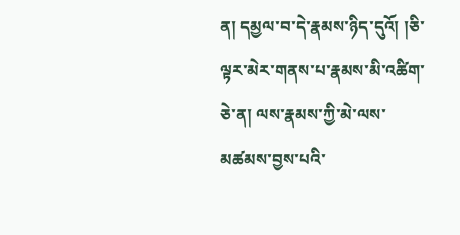ན། དམྱལ་བ་དེ་རྣམས་ཉིད་དུའོ། །ཅི་ལྟར་མེར་གནས་པ་རྣམས་མི་འཚིག་ཅེ་ན། ལས་རྣམས་ཀྱི་མེ་ལས་མཚམས་བྱས་པའི་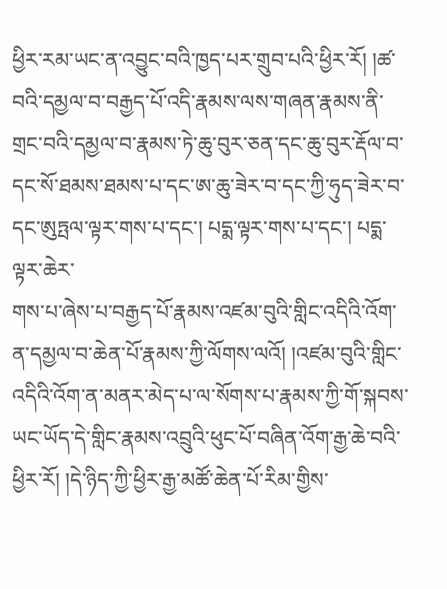ཕྱིར་རམ་ཡང་ན་འབྱུང་བའི་ཁྱད་པར་གྲུབ་པའི་ཕྱིར་རོ། །ཚ་བའི་དམྱལ་བ་བརྒྱད་པོ་འདི་རྣམས་ལས་གཞན་རྣམས་ནི་གྲང་བའི་དམྱལ་བ་རྣམས་ཏེ་ཆུ་བུར་ཅན་དང་ཆུ་བུར་རྡོལ་བ་དང་སོ་ཐམས་ཐམས་པ་དང་ཨ་ཆུ་ཟེར་བ་དང་ཀྱི་ཧུད་ཟེར་བ་དང་ཨུཏྤལ་ལྟར་གས་པ་དང་། པདྨ་ལྟར་གས་པ་དང་། པདྨ་ལྟར་ཆེར་
གས་པ་ཞེས་པ་བརྒྱད་པོ་རྣམས་འཛམ་བུའི་གླིང་འདིའི་འོག་ན་དམྱལ་བ་ཆེན་པོ་རྣམས་ཀྱི་ལོགས་ལའོ། །འཛམ་བུའི་གླིང་འདིའི་འོག་ན་མནར་མེད་པ་ལ་སོགས་པ་རྣམས་ཀྱི་གོ་སྐབས་ཡང་ཡོད་དེ་གླིང་རྣམས་འབྲུའི་ཕུང་པོ་བཞིན་འོག་རྒྱ་ཆེ་བའི་ཕྱིར་རོ། །དེ་ཉིད་ཀྱི་ཕྱིར་རྒྱ་མཚོ་ཆེན་པོ་རིམ་གྱིས་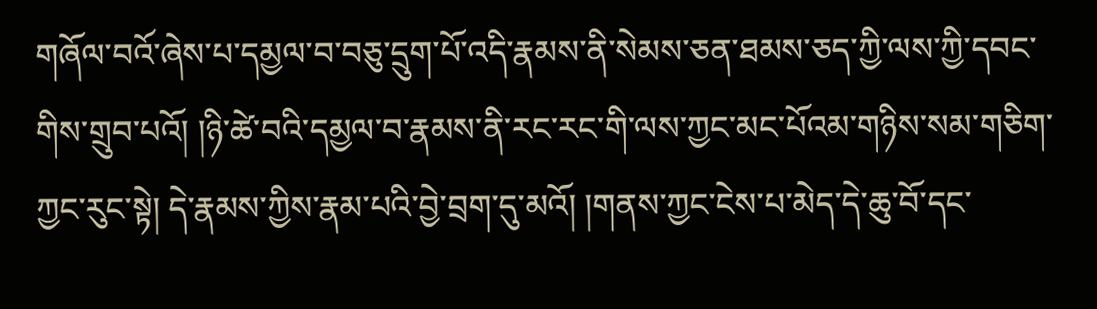གཞོལ་བའོ་ཞེས་པ་དམྱལ་བ་བཅུ་དྲུག་པོ་འདི་རྣམས་ནི་སེམས་ཅན་ཐམས་ཅད་ཀྱི་ལས་ཀྱི་དབང་གིས་གྲུབ་པའོ། །ཉི་ཚེ་བའི་དམྱལ་བ་རྣམས་ནི་རང་རང་གི་ལས་ཀྱང་མང་པོའམ་གཉིས་སམ་གཅིག་ཀྱང་རུང་སྟེ། དེ་རྣམས་ཀྱིས་རྣམ་པའི་བྱེ་བྲག་དུ་མའོ། །གནས་ཀྱང་ངེས་པ་མེད་དེ་ཆུ་བོ་དང་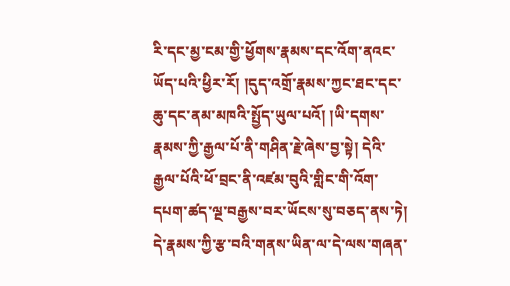རི་དང་མྱ་ངམ་གྱི་ཕྱོགས་རྣམས་དང་འོག་ནའང་ཡོད་པའི་ཕྱིར་རོ། །དུད་འགྲོ་རྣམས་ཀྱང་ཐང་དང་ཆུ་དང་ནམ་མཁའི་སྤྱོད་ཡུལ་པའོ། །ཡི་དགས་རྣམས་ཀྱི་རྒྱལ་པོ་ནི་གཤིན་རྗེ་ཞེས་བྱ་སྟེ། དེའི་རྒྱལ་པོའི་ཕོ་བྲང་ནི་འཛམ་བུའི་གླིང་གི་འོག་དཔག་ཚད་ལྔ་བརྒྱས་བར་ཡོངས་སུ་བཅད་ནས་ཏེ། དེ་རྣམས་ཀྱི་རྩ་བའི་གནས་ཡིན་ལ་དེ་ལས་གཞན་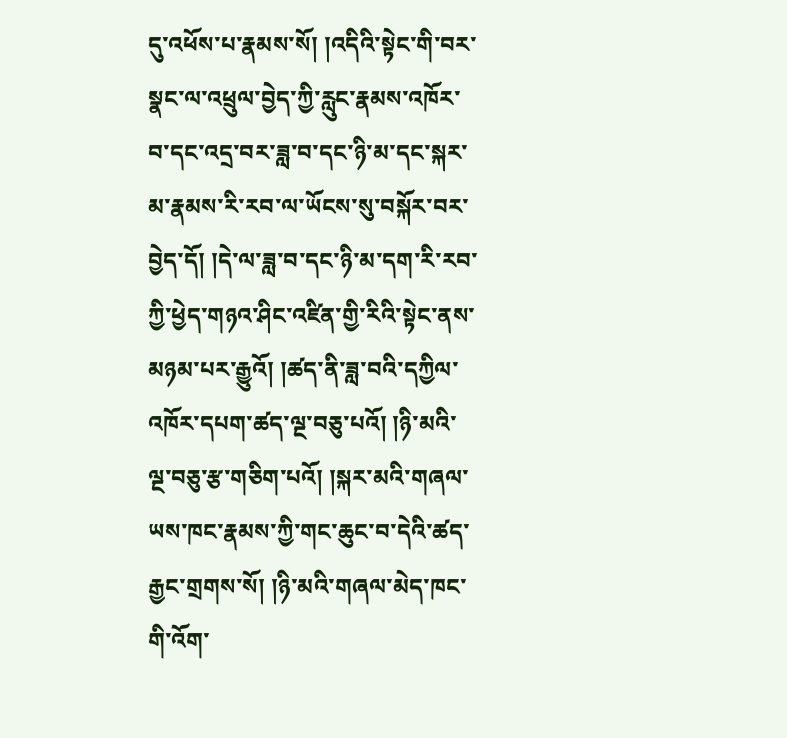དུ་འཕོས་པ་རྣམས་སོ། །འདིའི་སྟེང་གི་བར་སྣང་ལ་འཕྲུལ་བྱེད་ཀྱི་རླུང་རྣམས་འཁོར་བ་དང་འདྲ་བར་ཟླ་བ་དང་ཉི་མ་དང་སྐར་མ་རྣམས་རི་རབ་ལ་ཡོངས་སུ་བསྐོར་བར་བྱེད་དོ། །དེ་ལ་ཟླ་བ་དང་ཉི་མ་དག་རི་རབ་ཀྱི་ཕྱེད་གཉའ་ཤིང་འཛིན་གྱི་རིའི་སྟེང་ནས་མཉམ་པར་རྒྱུའོ། །ཚད་ནི་ཟླ་བའི་དཀྱིལ་འཁོར་དཔག་ཚད་ལྔ་བཅུ་པའོ། །ཉི་མའི་ལྔ་བཅུ་རྩ་གཅིག་པའོ། །སྐར་མའི་གཞལ་ཡས་ཁང་རྣམས་ཀྱི་གང་ཆུང་བ་དེའི་ཚད་རྒྱང་གྲགས་སོ། །ཉི་མའི་གཞལ་མེད་ཁང་གི་འོག་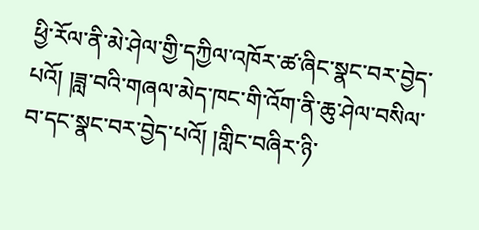ཕྱི་རོལ་ནི་མེ་ཤེལ་གྱི་དཀྱིལ་འཁོར་ཚ་ཞིང་སྣང་བར་བྱེད་པའོ། །ཟླ་བའི་གཞལ་མེད་ཁང་གི་འོག་ནི་ཆུ་ཤེལ་བསིལ་བ་དང་སྣང་བར་བྱེད་པའོ། །གླིང་བཞིར་ཉི་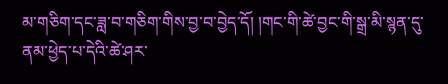མ་གཅིག་དང་ཟླ་བ་གཅིག་གིས་བྱ་བ་བྱེད་དོ། །གང་གི་ཚེ་བྱང་གི་སྒྲ་མི་སྙན་དུ་ནམ་ཕྱེད་པ་དེའི་ཚེ་ཤར་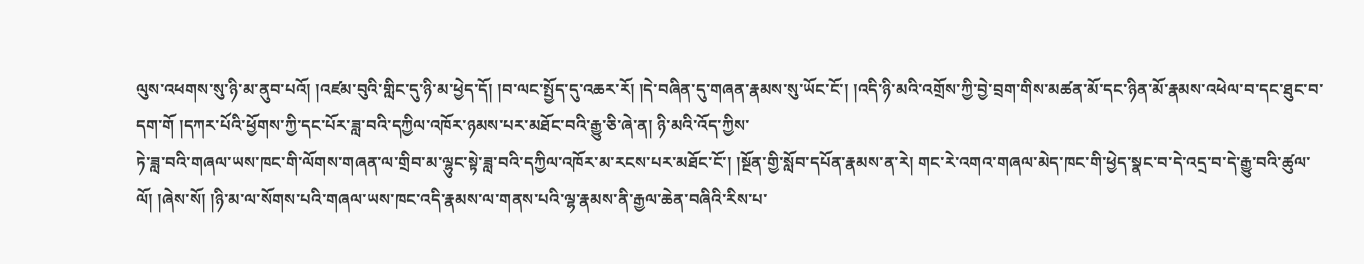ལུས་འཕགས་སུ་ཉི་མ་ནུབ་པའོ། །འཛམ་བུའི་གླིང་དུ་ཉི་མ་ཕྱེད་དོ། །བ་ལང་སྤྱོད་དུ་འཆར་རོ། །དེ་བཞིན་དུ་གཞན་རྣམས་སུ་ཡོང་ངོ་། །འདི་ཉི་མའི་འགྲོས་ཀྱི་བྱེ་བྲག་གིས་མཚན་མོ་དང་ཉིན་མོ་རྣམས་འཕེལ་བ་དང་ཐུང་བ་དག་གོ །དཀར་པོའི་ཕྱོགས་ཀྱི་དང་པོར་ཟླ་བའི་དཀྱིལ་འཁོར་ཉམས་པར་མཐོང་བའི་རྒྱུ་ཅི་ཞེ་ན། ཉི་མའི་འོད་ཀྱིས་
ཏེ་ཟླ་བའི་གཞལ་ཡས་ཁང་གི་ལོགས་གཞན་ལ་གྲིབ་མ་ལྷུང་སྟེ་ཟླ་བའི་དཀྱིལ་འཁོར་མ་རངས་པར་མཐོང་ངོ་། །སྔོན་གྱི་སློབ་དཔོན་རྣམས་ན་རེ། གང་རེ་འགའ་གཞལ་མེད་ཁང་གི་ཕྱེད་སྣང་བ་དེ་འདྲ་བ་དེ་རྒྱུ་བའི་ཚུལ་ལོ། །ཞེས་སོ། །ཉི་མ་ལ་སོགས་པའི་གཞལ་ཡས་ཁང་འདི་རྣམས་ལ་གནས་པའི་ལྷ་རྣམས་ནི་རྒྱལ་ཆེན་བཞིའི་རིས་པ་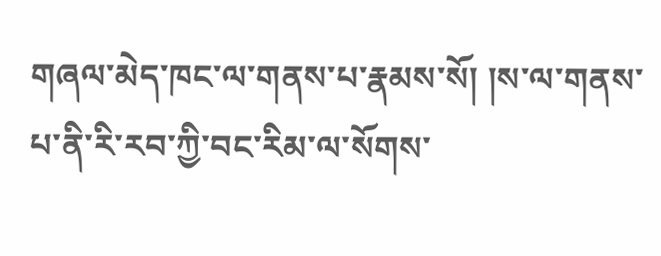གཞལ་མེད་ཁང་ལ་གནས་པ་རྣམས་སོ། །ས་ལ་གནས་པ་ནི་རི་རབ་ཀྱི་བང་རིམ་ལ་སོགས་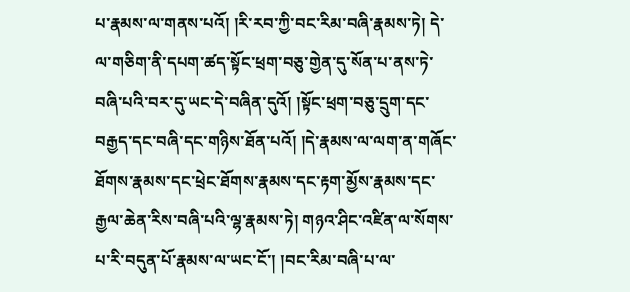པ་རྣམས་ལ་གནས་པའོ། །རི་རབ་ཀྱི་བང་རིམ་བཞི་རྣམས་ཏེ། དེ་ལ་གཅིག་ནི་དཔག་ཚད་སྟོང་ཕྲག་བཅུ་གྱེན་དུ་སོན་པ་ནས་ཏེ་བཞི་པའི་བར་དུ་ཡང་དེ་བཞིན་དུའོ། །སྟོང་ཕྲག་བཅུ་དྲུག་དང་བརྒྱད་དང་བཞི་དང་གཉིས་ཐོན་པའོ། །དེ་རྣམས་ལ་ལག་ན་གཞོང་ཐོགས་རྣམས་དང་ཕྲེང་ཐོགས་རྣམས་དང་རྟག་མྱོས་རྣམས་དང་རྒྱལ་ཆེན་རིས་བཞི་པའི་ལྷ་རྣམས་ཏེ། གཉའ་ཤིང་འཛིན་ལ་སོགས་པ་རི་བདུན་པོ་རྣམས་ལ་ཡང་ངོ་། །བང་རིམ་བཞི་པ་ལ་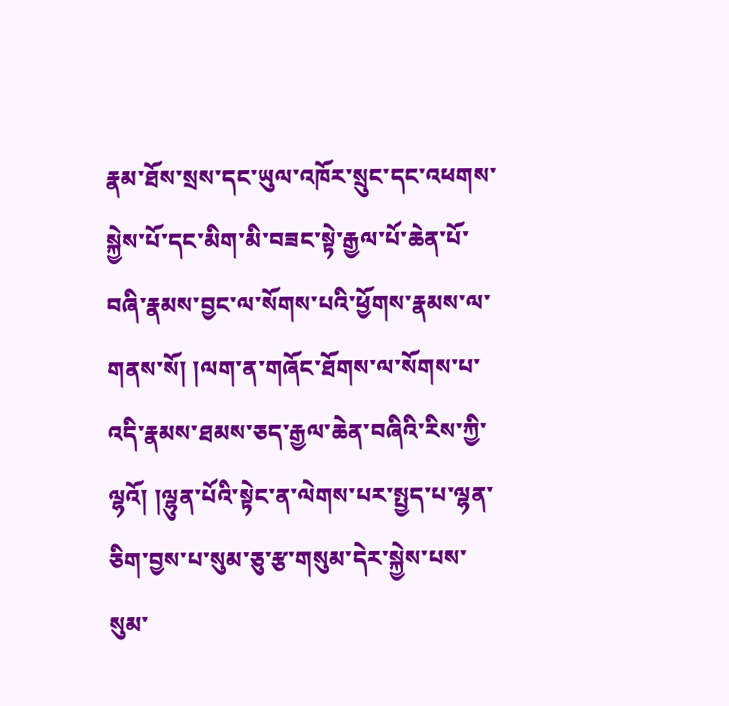རྣམ་ཐོས་སྲས་དང་ཡུལ་འཁོར་སྲུང་དང་འཕགས་སྐྱེས་པོ་དང་མིག་མི་བཟང་སྟེ་རྒྱལ་པོ་ཆེན་པོ་བཞི་རྣམས་བྱང་ལ་སོགས་པའི་ཕྱོགས་རྣམས་ལ་གནས་སོ། །ལག་ན་གཞོང་ཐོགས་ལ་སོགས་པ་འདི་རྣམས་ཐམས་ཅད་རྒྱལ་ཆེན་བཞིའི་རིས་ཀྱི་ལྷའོ། །ལྷུན་པོའི་སྟེང་ན་ལེགས་པར་སྤྱད་པ་ལྷན་ཅིག་བྱས་པ་སུམ་ཅུ་རྩ་གསུམ་དེར་སྐྱེས་པས་སུམ་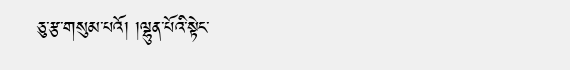ཅུ་རྩ་གསུམ་པའོ། །ལྷུན་པོའི་སྟེང་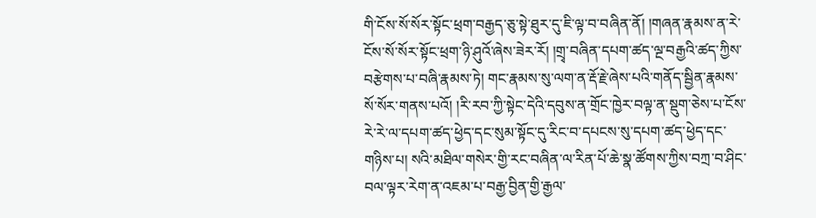གི་ངོས་སོ་སོར་སྟོང་ཕྲག་བརྒྱད་ཅུ་སྟེ་ཐུར་དུ་ཇི་ལྟ་བ་བཞིན་ནོ། །གཞན་རྣམས་ན་རེ་ངོས་སོ་སོར་སྟོང་ཕྲག་ཉི་ཤུའོ་ཞེས་ཟེར་རོ། །གྲྭ་བཞིན་དཔག་ཚད་ལྔ་བརྒྱའི་ཚད་ཀྱིས་བརྩེགས་པ་བཞི་རྣམས་ཏེ། གང་རྣམས་སུ་ལག་ན་རྡོ་རྗེ་ཞེས་པའི་གནོད་སྦྱིན་རྣམས་སོ་སོར་གནས་པའོ། །རི་རབ་ཀྱི་སྟེང་དེའི་དབུས་ན་གྲོང་ཁྱེར་བལྟ་ན་སྡུག་ཅེས་པ་ངོས་རེ་རེ་ལ་དཔག་ཚད་ཕྱེད་དང་སུམ་སྟོང་དུ་རིང་བ་དཔངས་སུ་དཔག་ཚད་ཕྱེད་དང་གཉིས་པ། སའི་མཐིལ་གསེར་གྱི་རང་བཞིན་ལ་རིན་པོ་ཆེ་སྣ་ཚོགས་ཀྱིས་བཀྲ་བ་ཤིང་བལ་ལྟར་རེག་ན་འཇམ་པ་བརྒྱ་བྱིན་གྱི་རྒྱལ་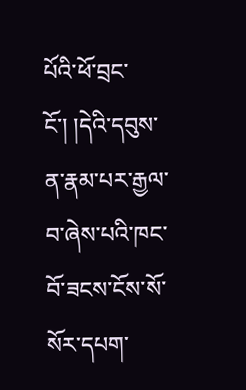པོའི་ཕོ་བྲང་ངོ་། །དེའི་དབུས་ན་རྣམ་པར་རྒྱལ་བ་ཞེས་པའི་ཁང་བོ་ཟངས་ངོས་སོ་སོར་དཔག་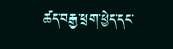ཚད་བརྒྱ་ཕྲག་ཕྱེད་དང་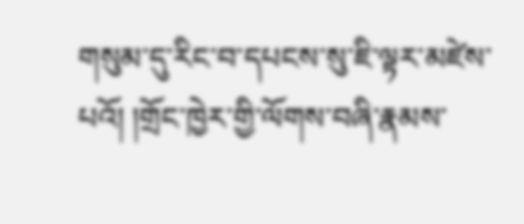གསུམ་དུ་རིང་བ་དཔངས་སུ་ཇི་ལྟར་མཛེས་པའོ། །གྲོང་ཁྱེར་གྱི་ལོགས་བཞི་རྣམས་